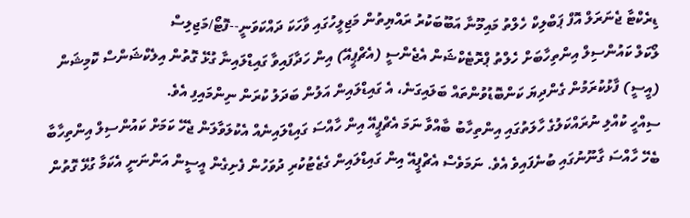ޑިރެކްޓާ ޖެނަރަލް އޮފް ޕަބްލިކް ހެލްތު މައިމޫނާ އަބޫބަކުރު ރައްޔިތުން މަޖިލީހުގައި ވާހަކަ ދައްކަވަނީ--ފޮޓޯ/މަޖިލިސް
ލޯކަލް ކައުންސިލް އިންތިހާބަށް ހެލްތު ޕްރޮޓެކްޝަން އެޖެންސީ (އެޗްޕީއޭ) އިން ހަދާފައިވާ ގައިޑްލައިނާ ގުޅޭ ގޮތުން އިލެކްޝަންސް ކޮމިޝަން (އީސީ) ފާޅުކުރަމުން ގެންދިޔަ ކަންބޮޑުވުންތައް ބަލައިގަނެ، އެ ގައިޑްލައިން އަލުން ބަދަލު ކުރަން ނިންމައިފި އެވެ.
ސިއްހީ ކުއްލި ނުރައްކަލުގެ ހާލަތުގައި އިންތިހާބު ބާއްވާ ނަމަ އެޗްޕީއޭ އިން ހާއްސަ ގައިޑްލައިނެއް އެކުލަވާލަން ޖެހޭ ކަމަށް ކައުންސިލް އިންތިހާބާ ބެހޭ ހާއްސަ ގާނޫނުގައި ބުނެފައިވެ އެވެ. ނަމަވެސް އެޗްޕީއޭ އިން ގައިޑްލައިން ގެޒެޓުކުރި ދުވަހުން ފެށިގެން އީސީން އަންނަނީ އެކަމާ ގުޅޭ ގޮތުން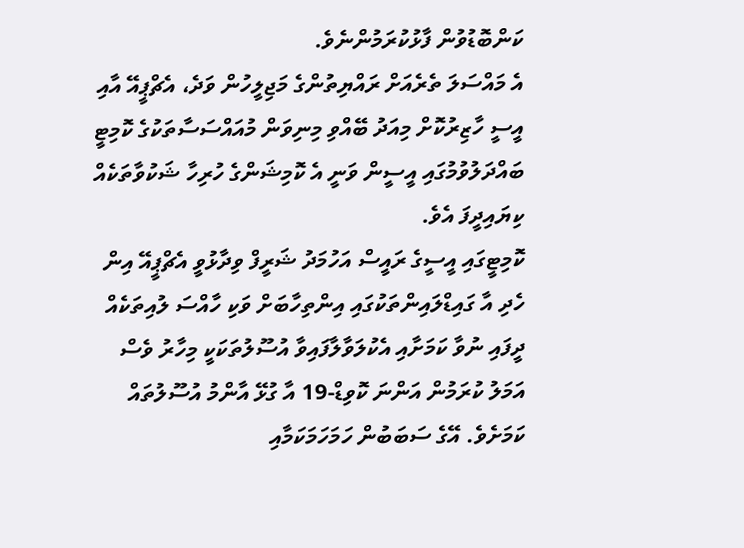ކަންބޮޑުވުން ފާޅުކުރަމުންނެވެ.
އެ މައްސަލަ ތެރެއަށް ރައްޔިތުންގެ މަޖިލީހުން ވަދެ، އެޗްޕީއޭ އާއި އީސީ ހާޒިރުކޮށް މިއަދު ބޭއްވި މިނިވަން މުއައްސަސާތަކުގެ ކޮމިޓީ ބައްދަލުވުމުގައި އީސީން ވަނީ އެ ކޮމިޝަންގެ ހުރިހާ ޝަކުވާތަކެއް ކިޔައިދީފަ އެވެ.
ކޮމިޓީގައި އީސީގެ ރައީސް އަހުމަދު ޝަރީފް ވިދާޅުވީ އެޗްޕީއޭ އިން ހެދި އާ ގައިޑްލައިންތަކުގައި އިންތިހާބަށް ވަކި ހާއްސަ ލުއިތަކެއް ދީފައި ނުވާ ކަމަށާއި އެކުލަވާލާފައިވާ އުސޫލުތަކަކީ މިހާރު ވެސް އަމަލު ކުރަމުން އަންނަ ކޮވިޑް-19 އާ ގުޅޭ އާންމު އުސޫލުތައް ކަމަށެވެ. އޭގެ ސަބަބުން ހަމަހަމަކަމާއި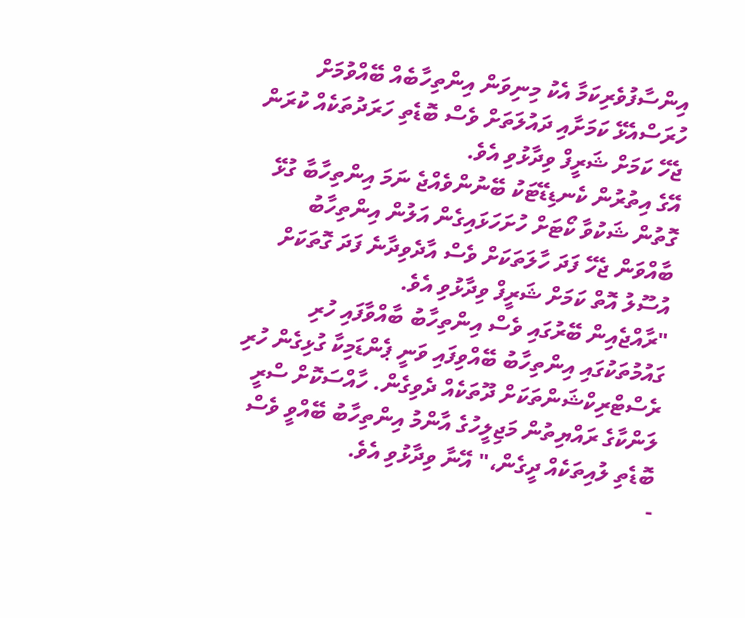އިންސާފުވެރިކަމާ އެކު މިނިވަން އިންތިހާބެއް ބޭއްވުމަށް ހުރަސްއެޅޭ ކަމަށާއި ދައުލަތަށް ވެސް ބޮޑެތި ހަރަދުތަކެއް ކުރަން ޖެހޭ ކަމަށް ޝަރީފް ވިދާޅުވި އެވެ.
އޭގެ އިތުރުން ކެނޑިޑޭޓަކު ބޭނުންވެއްޖެ ނަމަ އިންތިހާބާ ގުޅޭ ގޮތުން ޝަކުވާ ކޯޓަށް ހުށަހަޅައިގެން އަލުން އިންތިހާބު ބާއްވަން ޖެހޭ ފަދަ ހާލަތަކަށް ވެސް އާދެވިދާނެ ފަދަ ގޮތަކަށް އުސޫލު އޮތް ކަމަށް ޝަރީފް ވިދާޅުވި އެވެ.
"ރާއްޖެއިން ބޭރުގައި ވެސް އިންތިހާބު ބާއްވާފައި ހުރި ގައުމުތަކުގައި އިންތިހާބު ބޭއްވިފައި ވަނީ ޕެންޑަމިކާ ގުޅިގެން ހުރި ރެސްޓްރިކްޝަންތަކަށް ދޫތަކެއް ދެވިގެން. ހާއްސަކޮށް ސްރީ ލަންކާގެ ރައްޔިތުން މަޖިލީހުގެ އާންމު އިންތިހާބު ބޭއްވީ ވެސް ބޮޑެތި ލުއިތަކެއް ދީގެން،" އޭނާ ވިދާޅުވި އެވެ.
-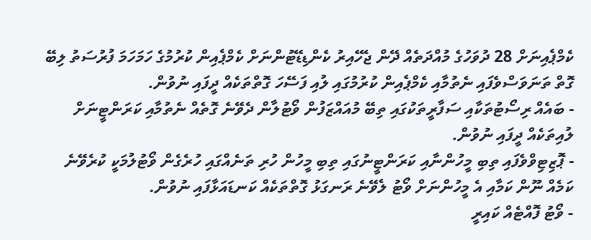ކެމްޕެއިނަށް 28 ދުވަހުގެ މުއްދަތެއް ދޭން ޖެހޭއިރު ކެންޑިޑޭޓުންނަށް ކެމްޕެއިން ކުރުމުގެ ހަމަހަމަ ފުރުސަތު ލިބޭ ގޮތް ތަނަވަސްވެފައި ނެތުމާއި ކެމްޕެއިން ކުރުމުގައި ލުއި ފަސޭހަ ގޮތްތަކެއް ދީފައި ނުވުން.
- ބައެއް ރިސޯޓުތަކާއި ސަފާރީތަކުގައި ތިބޭ މުއައްޒަފުން ވޯޓުލާން ދެވޭނެ ގޮތެއް ނެތުމާއި ކަރަންޓީނަށް ލުއިތަކެއް ދީފައި ނުވުން.
- ޕޮޒިޓިވްވެފައި ތިބި މީހުންނާއި ކަރަންޓީނުގައި ތިބި މީހުން ހުރި ތަނެއްގައި ހުރެގެން ވޯޓުލުމަކީ ކުރެވޭނެ ކަމެއް ނޫން ކަމާއި އެ މީހުންނަށް ވޯޓު ލެވޭނެ ރަނގަޅު ގޮތްތަކެއް ކަނޑައަޅާފައި ނުވުން.
- ވޯޓު ފޮއްޓެއް ކައިރީ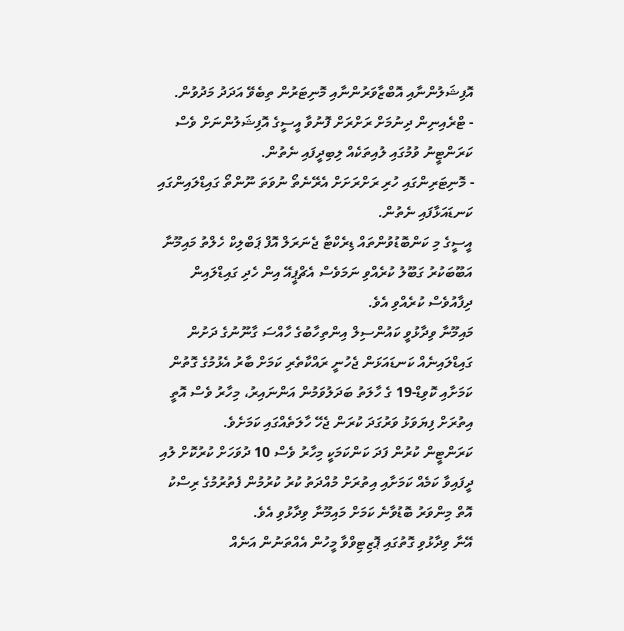އޮފިޝަލުންނާއި އޮބްޒާވަރުންނާއި މޮނިޓަރުން ތިބެވޭ އަދަދު މަދުވުން.
- ޓްރެއިނިން ދިނުމަށް ރަށްރަށް ފޮނުވާ އީސީގެ އޮފިޝަލުންނަށް ވެސް ކަރަންޓީނު ވުމުގައި ލުއިތަކެއް ލިބިދީފައި ނެތުން.
- މޮނިޓަރިންގައި ހުރި ރަށްރަށަށް އެރޭނެތޯ ނުވަތަ ނޫންތޯ ގައިޑްލައިންގައި ކަނޑައަޅާފައި ނެތުން.
އީސީގެ މި ކަންބޮޑުވުންތައް ޑިރެކްޓާ ޖެނަރަލް އޮފް ޕަބްލިކް ހެލްތު މައިމޫނާ އަބޫބަކުރު ގަބޫލު ކުރެއްވި ނަމަވެސް އެޗްޕީއޭ އިން ހެދި ގައިޑްލައިން ދިފާއުވެސް ކުރެއްވި އެވެ.
މައިމޫނާ ވިދާޅުވީ ކައުންސިލް އިންތިހާބުގެ ހާއްސަ ގާނޫނުގެ ދަށުން ގައިޑްލައިނެއް ކަނޑައަޅަން ޖެހުނީ ރައްކާތެރި ކަމަށް ބާރު އެޅުމުގެ ގޮތުން ކަމަށާއި ކޮވިޑް-19 ގެ ހާލަތު ބަދަލުވަމުން އަންނައިރު، މިހާރު ވެސް އޮތީ އިތުރަށް ފިޔަވަޅު ވަރުގަދަ ކުރަން ޖެހޭ ހާލަތެއްގައި ކަމަށެވެ.
ކަރަންޓީން ކުރުން ފަދަ ކަންކަމަކީ މިހާރު ވެސް 10 ދުވަހަށް ކުރުކޮށް ލުއި ދީފައިވާ ކަމެއް ކަމަށާއި އިތުރަށް މުއްދަތު ކުރު ކުރުމުން ފެތުރުމުގެ ރިސްކު އޮތް މިންވަރު ބޮޑުވާނެ ކަމަށް މައިމޫނާ ވިދާޅުވި އެވެ.
އޭނާ ވިދާޅުވި ގޮތުގައި ޕޮޒިޓިވްވާ މީހުން އެއްތަނުން އަނެއް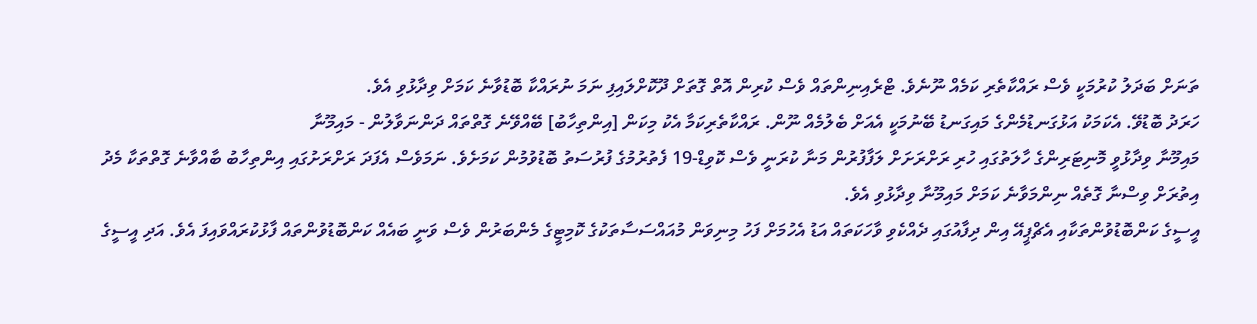ތަނަށް ބަދަލު ކުރުމަކީ ވެސް ރައްކާތެރި ކަމެއް ނޫނެވެ. ޓްރެއިނިންތައް ވެސް ކުރިން އޮތް ގޮތަށް ދޫކޮށްލައިފި ނަމަ ނުރައްކާ ބޮޑުވާނެ ކަމަށް ވިދާޅުވި އެވެ.
ހަރަދު ބޮޑުވޭ. އެކަމަކު އަޅުގަނޑުމެންގެ މައިގަނޑު ބޭނުމަކީ އެއަށް ބެލުމެއް ނޫން. ރައްކާތެރިކަމާ އެކު މިކަން [އިންތިހާބު] ބޭއްވޭނެ ގޮތްތައް ދަންނަވާލުން - މައިމޫނާ
މައިމޫނާ ވިދާޅުވީ މޮނިޓަރިންގެ ހާލަތުގައި ހުރި ރަށްރަށަށް ލަފާފުރުން މަނާ ކުރަނީ ވެސް ކޮވިޑް-19 ފެތުރުމުގެ ފުރުސަތު ބޮޑުވުމުން ކަމަށެވެ. ނަމަވެސް އެފަދަ ރަށްރަށުގައި އިންތިހާބު ބާއްވާނެ ގޮތްތަކާ މެދު އިތުރަށް ވިސްނާ ގޮތެއް ނިންމަވާނެ ކަމަށް މައިމޫނާ ވިދާޅުވި އެވެ.
އީސީގެ ކަންބޮޑުވުންތަކާއި އެޗްޕީއޭ އިން ދިފާއުގައި ދެއްކެވި ވާހަކަތައް އަޑު އެހުމަށް ފަހު މިނިވަން މުއައްސަސާތަކުގެ ކޮމިޓީގެ މެންބަރުން ވެސް ވަނީ ބައެއް ކަންބޮޑުވުންތައް ފާޅުކުރައްވައިފަ އެވެ. އަދި އީސީގެ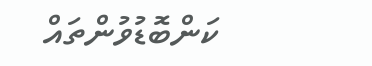ކަންބޮޑުވުންތައް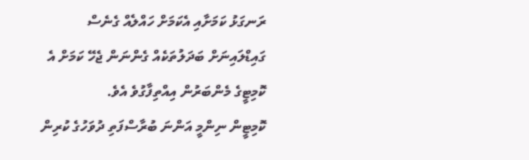ރަނގަޅު ކަމަށާއި އެކަމަށް ހައްލެއް ގެނެސް ގައިޑްލައިނަށް ބަދަލުތަކެއް ގެންނަން ޖެހޭ ކަމަށް އެ ކޮމިޓީގެ މެންބަރުން އިއްތިފާގުވެ އެވެ.
ކޮމިޓީން ނިންމީ އަންނަ ބުރާސްފަތި ދުވަހުގެ ކުރިން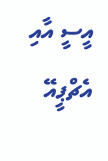އީސީ އާއި އެޗްޕީއޭ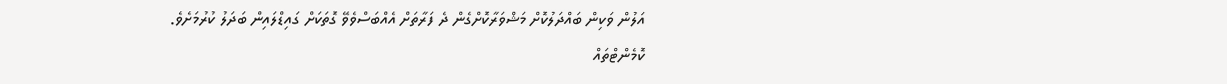އަލުން ވަކިން ބައްދަލުކޮށް މަޝްވަރާކޮށްގެން ދެ ފަރާތަށް އެއްބަސްވެވޭ ގޮތަކަށް ގައިޑްލައިން ބަދަލު ކުރުމަށެވެ.
ކޮމެންޓްތައް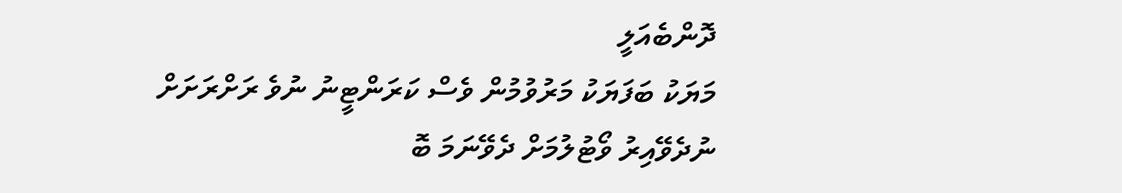ދޮންބެއަލީ
މަޔަކު ބަފަޔަކު މަރުވުމުން ވެސް ކަރަންޓީނު ނުވެ ރަށްރަށަށް ނުދެވޭއިރު ވޯޓުލުމަށް ދެވޭނަމަ ބޮ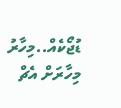ޑުޖޯކެއް..މިހާރު މިހާރަށް އެޗް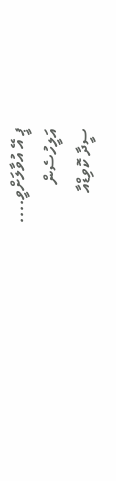ޕީ އޭ އުވާލަށްވީ....
އަލީހުސެން
ސީދާ ކޮވިޑްއާ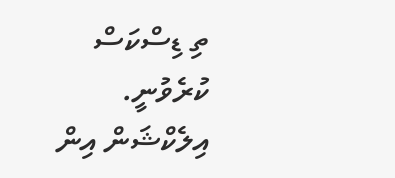ތި ޑިސްކަސް ކުރެވުނީ. އިލެކްޝަން އިން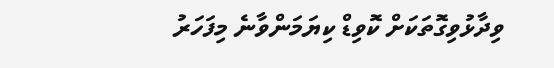ވިދާޅުވިގޮތަކަށް ކޮވިޑް ކިޔަމަންވާނެ މިފަހަރު